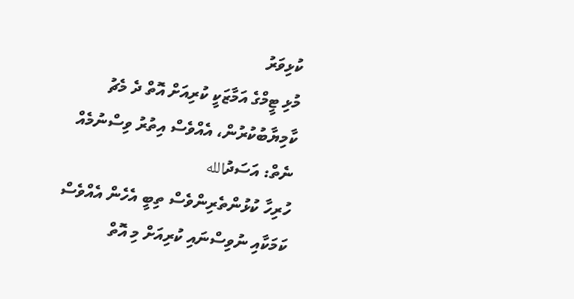ކުޅިވަރު
މުޅި ޓީމްގެ އަމާޒަކީ ކުރިއަށް އޮތް ދެ މެޗު ކާމިޔާބުކުރުން، އެއްވެސް އިތުރު ވިސްނުމެއް ނެތް: އަސަދުالله
ހުރިހާ ކުޅުންތެރިންވެސް ތިބީ އެހެން އެއްވެސް ކަމަކާއި ނުވިސްނައި ކުރިއަށް މި އޮތް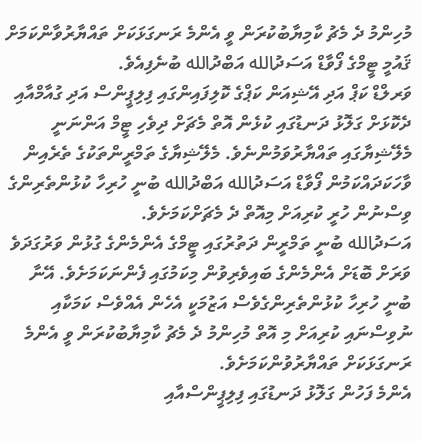މުހިންމު ދެ މެޗު ކާމިޔާބުކުރަން ވީ އެންމެ ރަނގަޅަކަށް ތައްޔާރުވާންކަމަށް ޤައުމީ ޓީމްގެ ފޯވާޑް އަސަދުالله އަބްދުالله ބުނެފިއެވެ.
ވަރލްޑް ކަޕް އަދި އޭޝިއަން ކަޕްގެ ކޮލިފައިންގައި ފިލިޕީންސް އަދި ގުއާމްއާއި ދެކޮޅަށް ގަލޮޅު ދަނޑުގައި ކުޅެން އޮތް މެޗަށް ދިވެހި ޓީމް އަންނަނީ މެލޭޝިޔާގައި ތައްޔާރުވަމުންނެވެ. މެލޭޝިޔާގެ ތަމްރީންތަކުގެ ތެރެއިން ވާހަކަދައްކަމުން ފޯވާޑް އަސަދުالله އަބްދުالله ބުނީ ހުރިހާ ކުޅުންތެރިންގެ ވިސްނުން ހުރީ ކުރިއަށް މިއޮތް ދެ މެޗަށްކަމަށެވެ.
އަސަދުالله ބުނީ ތަމްރީން ދަތުރުގައި ޓީމްގެ އެންމެންގެ ގުޅުން ވަރުގަދަވެ ވަރަށް ބޮޑަށް އެންމެންގެ ބައިވެރިވުން މިކަމުގައި ފެންނަކަމަށެވެ. އޭނާ ބުނީ ހުރިހާ ކުޅުންތެރިންގެވެސް އަޒުމަކީ އެހެން އެއްވެސް ކަމަކާއި ނުވިސްނައި ކުރިއަށް މި އޮތް މުހިންމު ދެ މެޗު ކާމިޔާބުކުރަން ވީ އެންމެ ރަނގަޅަކަށް ތައްޔާރުވުންކަމަށެވެ.
އެންމެ ފަހުން ގަލޮޅު ދަނޑުގައި ފިލިޕީންސްއާއި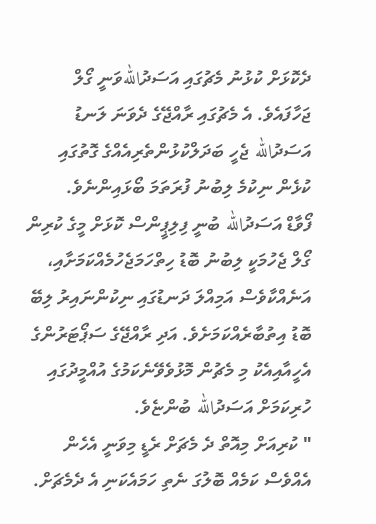ދެކޮޅަށް ކުޅުނު މެޗުގައި އަސަދުاللهވަނީ ގޯލް ޖަހާފައެވެ. އެ މެޗުގައި ރާއްޖޭގެ ދެވަނަ ލަނޑު އަސަދުالله ޖެހީ ބަދަލްކުޅުންތެރިއެއްގެ ގޮތުގައި ކުޅެން ނިކުމެ ލިބުނު ފުރަތަމަ ބޯޅައިންނެވެ.
ފޯވާޑް އަސަދުالله ބުނީ ފިލިޕީންސް ކޮޅަށް މީގެ ކުރިން ގޯލް ޖެހުމަކީ ލިބުނު ބޮޑު ހިތްހަމަޖެހުމެއްކަމަށާއި، އަނެއްކާވެސް އަމިއްލަ ދަނޑުގައި ނިކުންނައިރު ލިބޭ ބޮޑު އިތުބާރެއްކަމަށެވެ. އަދި ރާއްޖޭގެ ސަޕޯޓަރުންގެ އެހީއާއިއެކު މި މެޗުން މޮޅުވެވޭނެކަމުގެ އުއްމީދުގައި ހުރިކަމަށް އަސަދުالله ބުންޏެވެ.
" ކުރިއަށް މިއޮތް ދެ މެޗަށް ރެޑީ މިވަނީ އެހެން އެއްވެސް ކަމެއް ބޮލުގަ ނެތި ހަމައެކަނި އެ ދެމެޗަށް.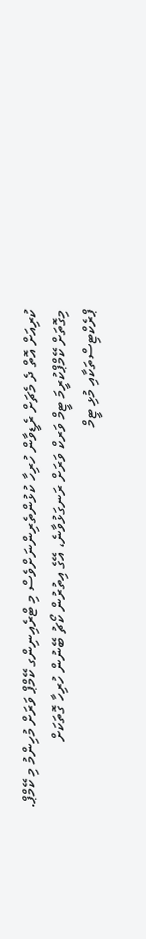ކުރިއަށް އޮތް ދެ މެޗަށް ރެޑީވާން ހުރިހާ ކުޅުންތެރިންނަށްވެސް މި ޓްރެއިނިންގ ކޭމްޕް ވަރަށް މުހިންމު މި ކޭމްޕް. މިގޮތަށް ކޭމްޕްކުރީމަ ޓީމް ވަރކް ވަރަށް ރަނގަޅުވާނެ، އޭގެ އިތުރުން ކޯޗު ބޭނުން ހުރިހާ ގޮތަކަށް ޕްރެކްޓިސްތަކާއި މުޅި ޓީމް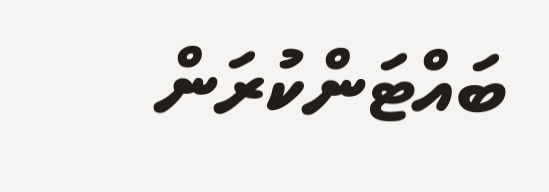ބައްޓަންކުރަން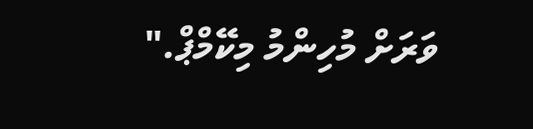ވަރަށް މުހިންމު މިކޭމްޕް."